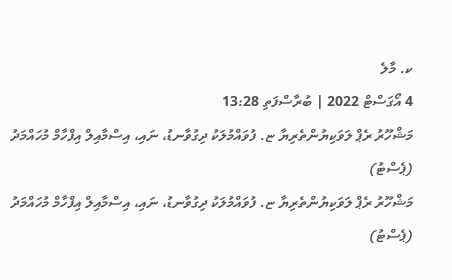ކ. މާލެ
4 އޯގަސްޓް 2022 | ބުރާސްފަތި 13:28
މަޝްހޫރު ރެޕް ލަވަކިޔުންތެރިޔާ ޏ. ފުވައްމުލަކު ދިގުވާނޑު، ނައި، އިސްމާއިލް އިފްހާމް މުހައްމަދު (ޕެސްޓު)
މަޝްހޫރު ރެޕް ލަވަކިޔުންތެރިޔާ ޏ. ފުވައްމުލަކު ދިގުވާނޑު، ނައި، އިސްމާއިލް އިފްހާމް މުހައްމަދު (ޕެސްޓު)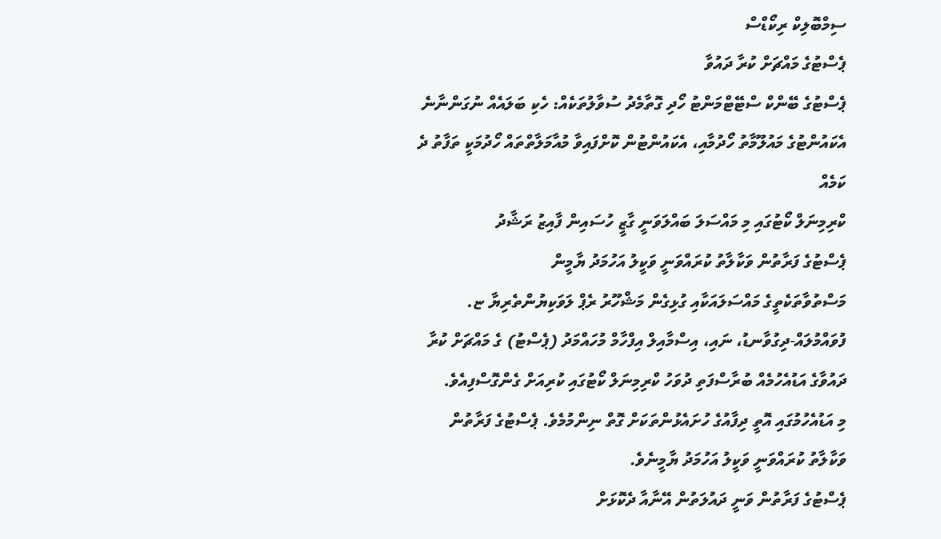ސިމްބޮލިކް ރިކޯޑްސް
ޕެސްޓުގެ މައްޗަށް ކުރާ ދައުވާ
ޕެސްޓުގެ ބޭންކް ސްޓޭޓްމަންޓު ހޯދި ގޮތާމެދު ސުވާލުތަކެއް: ހެކި ބަލައެއް ނުގަންނާނެ
އެކައުންޓުގެ މައުލޫމާތު ހޯދުމާއި، އެކައުންޓުން ކޮށްފައިވާ މުއާމަލާތްތައް ހޯދުމަކީ ތަފާތު ދެ ކަމެއް
ކްރިމިނަލް ކޯޓުގައި މި މައްސަލަ ބައްލަވަނީ ގާޒީ ހުސައިން ފާއިޒު ރަޝާދު
ޕެސްޓުގެ ފަރާތުން ވަކާލާތު ކުރައްވަނީ ވަކީލު އަހުމަދު ޔާމީން
މަސްތުވާތަކެތީގެ މައްސަލައަކާއި ގުޅިގެން މަޝްހޫރު ރެޕް ލަވަކިޔުންތެރިޔާ ޏ. ފުވައްމުލައް-ދިގުވާނޑު، ނައި، އިސްމާއިލް އިފްހާމް މުހައްމަދު (ޕެސްޓު) ގެ މައްޗަށް ކުރާ ދައުވާގެ އަޑުއެހުމެއް ބުރާސްފަތި ދުވަހު ކްރިމިނަލް ކޯޓުގައި ކުރިއަށް ގެންގޮސްފިއެވެ.
މި އަޑުއެހުމުގައި އޮތީ ދިފާއުގެ ހުށައެޅުންތަކަށް ގޮތް ނިންމުމެވެ. ޕެސްޓުގެ ފަރާތުން ވަކާލާތު ކުރައްވަނީ ވަކީލު އަހުމަދު ޔާމީނެވެ.
ޕެސްޓުގެ ފަރާތުން ވަނީ ދައުލަތުން އޭނާއާ ދެކޮޅަށް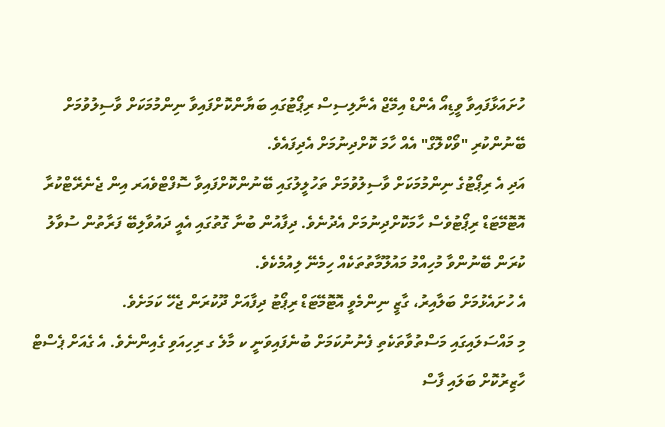ހުށައަޅާފައިވާ ވީޑިއޯ އެންޑް އިމޭޖް އެނާލިސިސް ރިޕޯޓުގައި ބަޔާންކޮށްފައިވާ ނިންމުމަކަށް ވާސިލުވުމަށް ބޭނުންކުރި "ވޯކްލޮގް" އެއް ހާމަ ކޮށްދިނުމަށް އެދިފައެވެ.
އަދި އެ ރިޕޯޓުގެ ނިންމުމަކަށް ވާސިލުވުމަށް ތަހުލީލުގައި ބޭނުންކޮށްފައިވާ ސޮފްޓްވެއަރ އިން ޖެނެރޭޓްކުރާ އޮޓޮމޭޓަޑް ރިޕޯޓުވެސް ހާމަކޮށްދިނުމަށް އެދުނެވެ. ދިފާއުން ބުނާ ގޮތުގައި އެއީ ދައުވާލިބޭ ފަރާތުން ސުވާލު ކުރަން ބޭނުންވާ މުހިއްމު މައުލޫމާތުތަކެއް ހިމެނޭ ލިއުމެކެވެ.
އެ ހުށައެޅުމަށް ބަލާއިރު، ގާޒީ ނިންމެވީ އޮޓޮމޭޓަޑް ރިޕޯޓު ދިފާއަށް ދޫކުރަން ޖެހޭ ކަމަށެވެ.
މި މައްސަލައިގައި މަސްތުވާތަކެތި ފެނުނުކަމަށް ބުނެފައިވަނީ ކ މާލެ ގ ރިހިއަވި ގެއިންނެވެ. އެ ގެއަށް ޕެސްޓް ހާޒިރުކޮށް ބަލައި ފާސް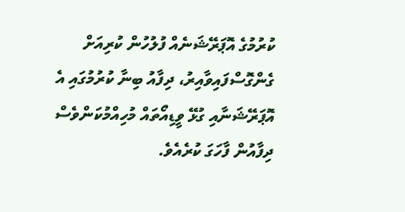ކުރުމުގެ އޮޕަރޭޝަނެއް ފުލުހުން ކުރިއަށް ގެންގޮސްފައިވާއިރު، ދިފާއު ބިނާ ކުރުމުގައި އެ އޮޕަރޭޝަނާއި ގުޅޭ ވީޑިއޯތައް މުހިއްމުކަންވެސް ދިފާއުން ފާހަގަ ކުރެއެވެ.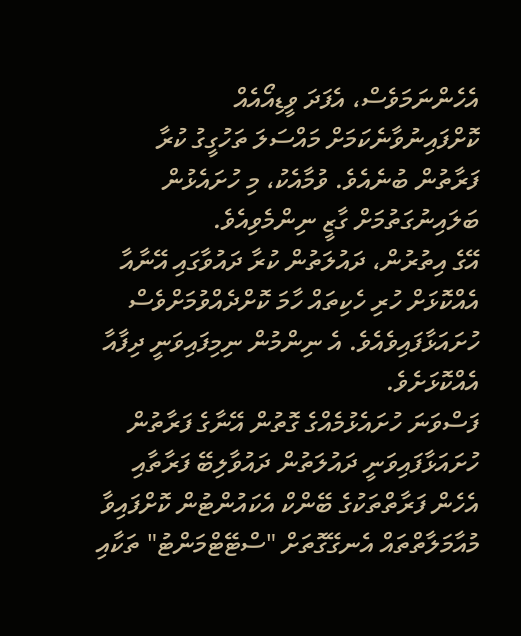އެހެންނަމަވެސް، އެފަދަ ވީޑިއޯއެއް ކޮށްފައިނުވާނެކަމަށް މައްސަލަ ތަހުގީގު ކުރާ ފަރާތުން ބުނެއެވެ. ވުމާއެކު، މި ހުށައެޅުން ބަލައިނުގަތުމަށް ގާޒީ ނިންމެވިއެވެ.
އޭގެ އިތުރުން، ދައުލަތުން ކުރާ ދައުވާގައި އޭނާއާ އެއްކޮޅަށް ހުރި ހެކިތައް ހާމަ ކޮށްދެއްވުމަށްވެސް ހުށައަޅާފައިވެއެވެ. އެ ނިންމުން ނިމިފައިވަނީ ދިފާއާ އެއްކޮޅަށެވެ.
ފަސްވަނަ ހުށައެޅުމެއްގެ ގޮތުން އޭނާގެ ފަރާތުން ހުށައަޅާފައިވަނީ ދައުލަތުން ދައުވާލިބޭ ފަރާތާއި އެހެން ފަރާތްތަކުގެ ބޭންކް އެކައުންޓުން ކޮށްފައިވާ މުއާމަލާތްތައް އެނގޭގޮތަށް "ސްޓޭޓްމަންޓު" ތަކާއި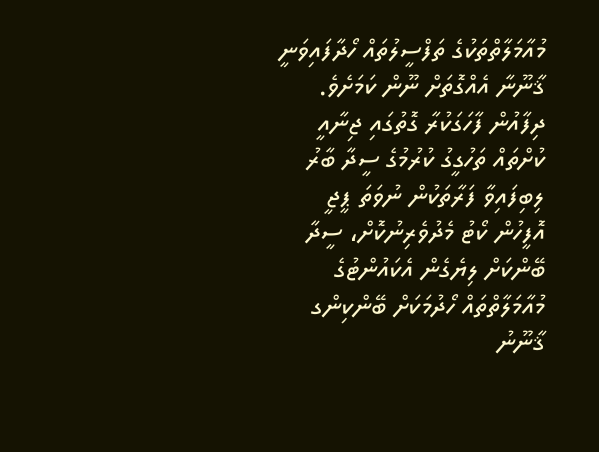މުއާމަލާތްތަކުގެ ތަފްސީލުތައް ހޯދާފައިވަނީ ޤާނޫނާ އެއްގޮތަށް ނޫން ކަމަށެވެ.
ދިފާއުން ފާހަގަކުރާ ގޮތުގައި ޖިނާއީ ކުށްތައް ތަހުގީގު ކުރުމުގެ ސީދާ ބާރު ލިބިފައިވާ ފަރާތަކުން ނުވަތަ ޕީޖީ އޮފީހުން ކޯޓު މެދުވެރިނުކޮށް، ސީދާ ބޭންކަށް ލިޔެގެން އެކައުންޓުގެ މުއާމަލާތްތައް ހޯދުމަކަށް ބޭންކިންގ ޤާނޫނު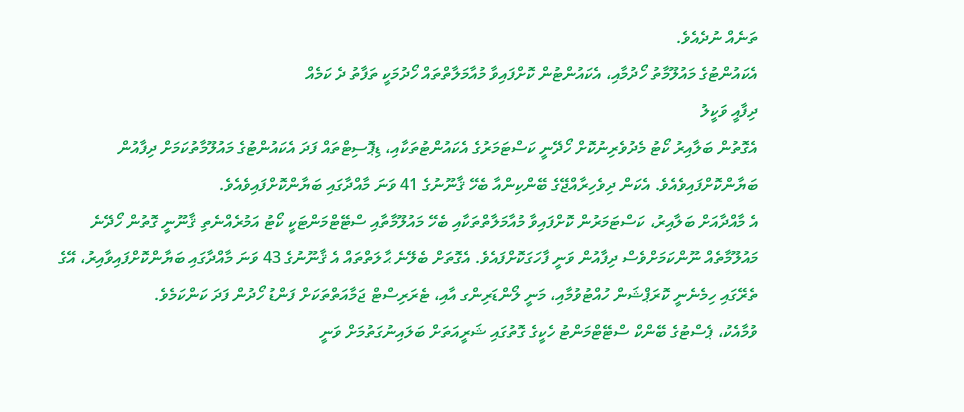ތަނެއް ނުދެއެވެ.
އެކައުންޓުގެ މައުލޫމާތު ހޯދުމާއި، އެކައުންޓުން ކޮށްފައިވާ މުއާމަލާތްތައް ހޯދުމަކީ ތަފާތު ދެ ކަމެއް
ދިފާއީ ވަކީލު
އެގޮތުން ބަލާއިރު ކޯޓު މެދުވެރިނުކޮށް ހޯދޭނީ ކަސްޓަމަރުގެ އެކައުންޓުތަކާއި، ޑިޕޮސިޓްތައް ފަދަ އެކައުންޓުގެ މައުލޫމާތުކަމަށް ދިފާއުން ބަޔާންކޮށްފައިވެއެވެ. އެކަން ދިވެހިރާއްޖޭގެ ބޭންކިންއާ ބެހޭ ޤާނޫނުގެ 41 ވަނަ މާއްދާގައި ބަޔާންކޮށްފައިވެއެވެ.
އެ މާއްދާއަށް ބަލާއިރު، ކަސްޓަމަރުން ކޮށްފައިވާ މުއާމަލާތްތަކާއި ބެހޭ މައުލޫމާތާއި ސްޓޭޓްމަންޓަކީ ކޯޓު އަމުރެއްނެތި ޤާނޫނީ ގޮތުން ހޯދޭނެ މައުލޫމާތެއް ނޫންކަމަށްވެސް ދިފާއުން ވަނީ ފާހަގަކޮށްފައެވެ. އެގޮތަށް ބެލޭނެ ޙާލަތްތައް އެ ޤާނޫނުގެ 43 ވަނަ މާއްދާގައި ބަޔާންކޮށްފައިވާއިރު، އޭގެ ތެރޭގައި ހިމެނެނީ ކޮރަޕްޝަން ހުއްޓުވުމާއި، މަނީ ލޯންޑަރިންގ އާއި، ޓެރަރިސްޓް ޖަމާއަތްތަކަށް ފަންޑު ހޯދުން ފަދަ ކަންކަމެވެ.
ވުމާއެކު، ޕެސްޓުގެ ބޭންކް ސްޓޭޓްމަންޓު ހެކީގެ ގޮތުގައި ޝަރީއަތަށް ބަލައިނުގަތުމަށް ވަނީ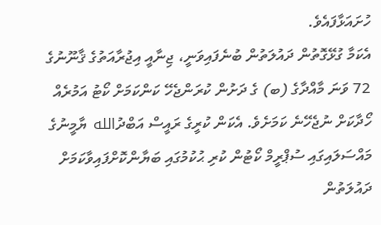ހުށައަޅާފައެވެ.
އެކަމާ ގުޅޭގޮތުން ދައުލަތުން ބުނެފައިވަނީ، ޖިނާއީ އިޖުރާއަތުގެ ޤާނޫނުގެ 72 ވަނަ މާއްދާގެ (ބ) ގެ ދަށުން ކުރަންޖެހޭ ކަންކަމަށް ކޯޓު އަމުރެއް ހޯދާކަށް ނުޖެހޭނެ ކަމަށެވެ. އެކަން ކުރީގެ ރައީސް އަބްދުالله ޔާމީނުގެ މައްސަލައިގައި ސުޕްރީމް ކޯޓުން ކުރި ޙުކުމުގައި ބަޔާންކޮށްފައިވާކަމަށް ދައުލަތުން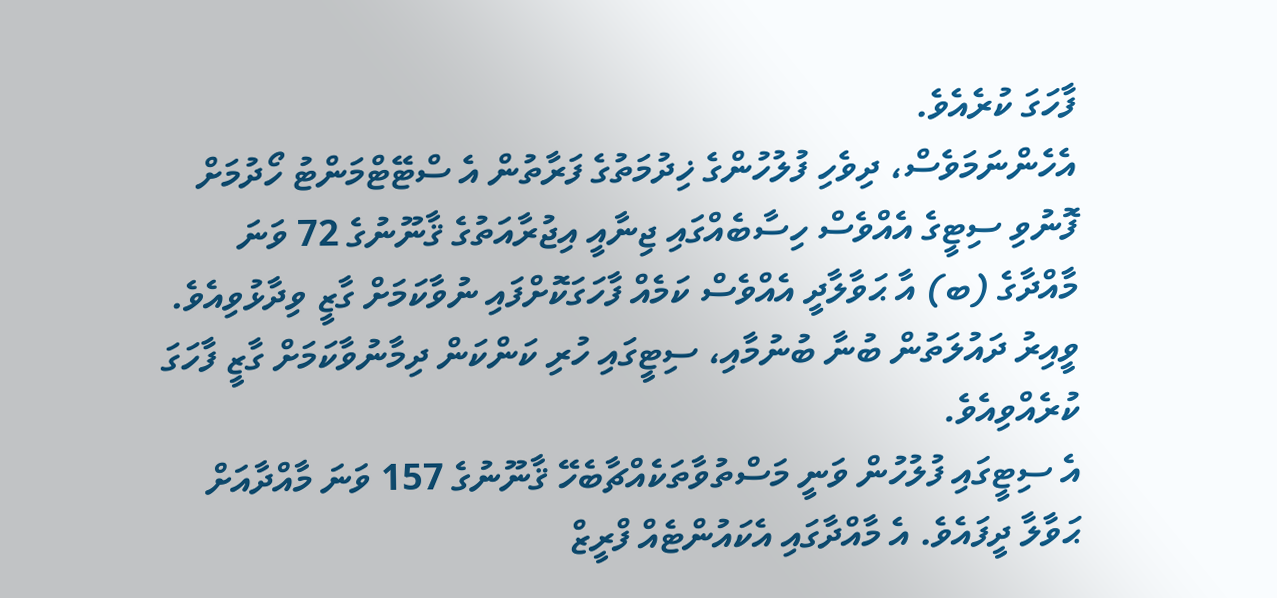ފާހަގަ ކުރެއެވެ.
އެހެންނަމަވެސް، ދިވެހި ފުލުހުންގެ ޚިދުމަތުގެ ފަރާތުން އެ ސްޓޭޓްމަންޓު ހޯދުމަށް ފޮނުވި ސިޓީގެ އެއްވެސް ހިސާބެއްގައި ޖިނާއީ އިޖުރާއަތުގެ ޤާނޫނުގެ 72 ވަނަ މާއްދާގެ (ބ) އާ ޙަވާލާދީ އެއްވެސް ކަމެއް ފާހަގަކޮށްފައި ނުވާކަމަށް ގާޒީ ވިދާޅުވިއެވެ. ވީއިރު ދައުލަތުން ބުނާ ބުނުމާއި، ސިޓީގައި ހުރި ކަންކަން ދިމާނުވާކަމަށް ގާޒީ ފާހަގަ ކުރެއްވިއެވެ.
އެ ސިޓީގައި ފުލުހުން ވަނީ މަސްތުވާތަކެއްޗާބެހޭ ޤާނޫނުގެ 157 ވަނަ މާއްދާއަށް ޙަވާލާ ދީފައެވެ. އެ މާއްދާގައި އެކައުންޓެއް ފްރީޒް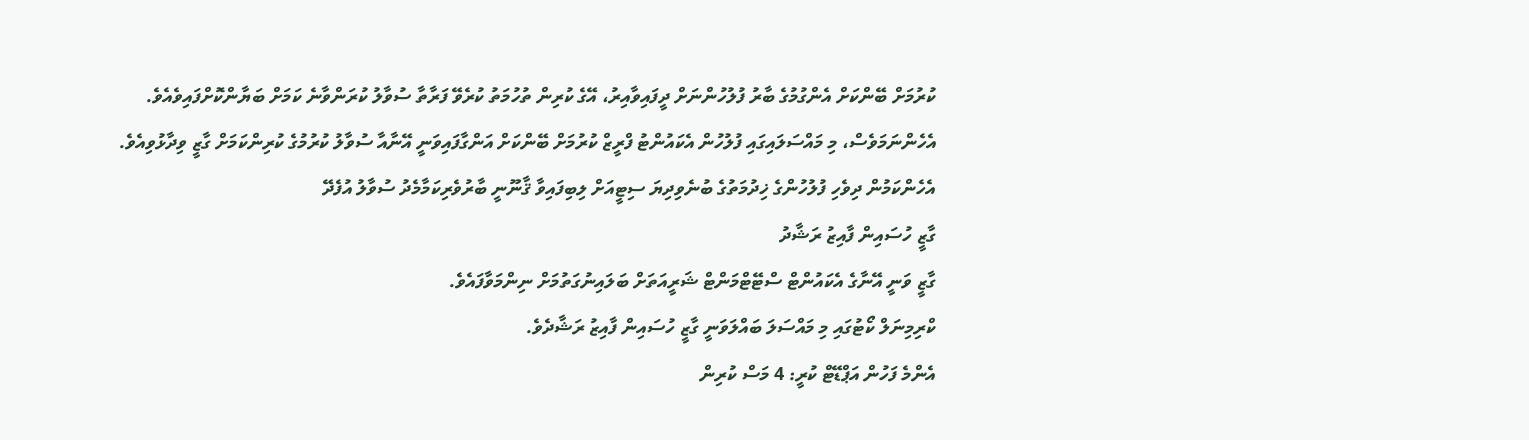ކުރުމަށް ބޭންކަށް އެންގުމުގެ ބާރު ފުލުހުންނަށް ދީފައިވާއިރު، އޭގެ ކުރިން ތުހުމަތު ކުރެވޭ ފަރާތާ ސުވާލު ކުރަންވާނެ ކަމަށް ބަޔާންކޮށްފައިވެއެވެ.
އެހެންނަމަވެސް، މި މައްސަލައިގައި ފުލުހުން އެކައުންޓު ފްރީޒް ކުރުމަށް ބޭންކަށް އަންގާފައިވަނީ އޭނާއާ ސުވާލު ކުރުމުގެ ކުރިންކަމަށް ގާޒީ ވިދާޅުވިއެވެ.
އެހެންކަމުން ދިވެހި ފުލުހުންގެ ޚިދުމަތުގެ ބުނެވިދިޔަ ސިޓީއަށް ލިބިފައިވާ ޤާނޫނީ ބާރުވެރިކަމާމެދު ސުވާލު އުފެދޭ
ގާޒީ ހުސައިން ފާއިޒު ރަޝާދު
ގާޒީ ވަނީ އޭނާގެ އެކައުންޓް ސްޓޭޓްމަންޓް ޝަރީއަތަށް ބަލައިނުގަތުމަށް ނިންމަވާފައެވެ.
ކްރިމިނަލް ކޯޓުގައި މި މައްސަލަ ބައްލަވަނީ ގާޒީ ހުސައިން ފާއިޒު ރަޝާދެވެ.
އެންމެ ފަހުން އަޕްޑޭޓް ކުރީ: 4 މަސް ކުރިން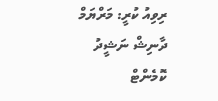ރިވިއު ކުރީ: މަރްޔަމް ދާނިޝް ނަޝީދު
ކޮމެންޓް